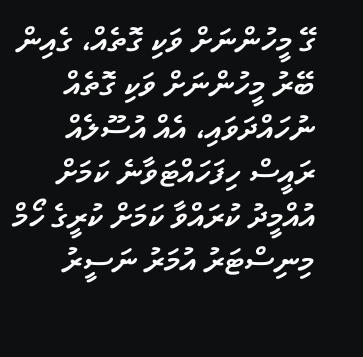ގޭ މީހުންނަށް ވަކި ގޮތެއް، ގެއިން ބޭރު މީހުންނަށް ވަކި ގޮތެއް ނުހައްދަވައި، އެއް އުސޫލެއް ރައީސް ހިފަހައްޓަވާނެ ކަމަށް އުއްމީދު ކުރައްވާ ކަމަށް ކުރީގެ ހޯމް މިނިސްޓަރު އުމަރު ނަސީރު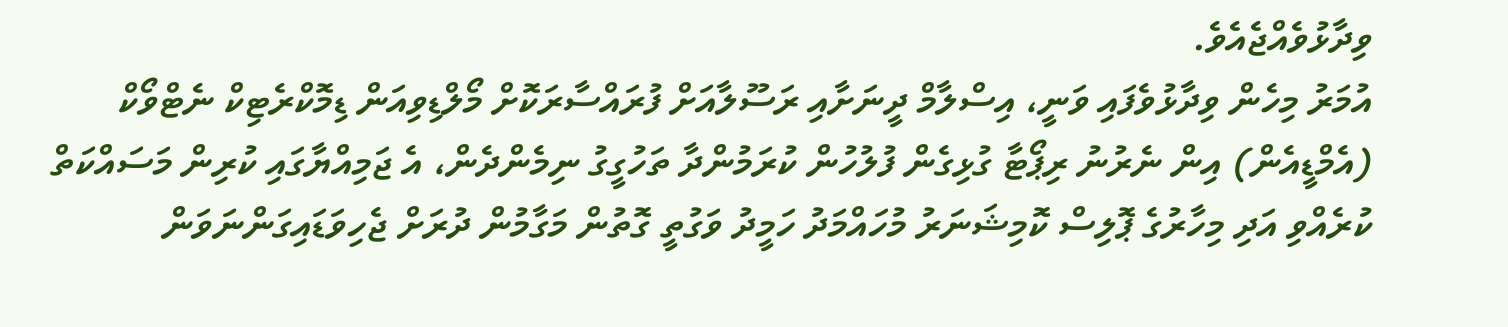ވިދާޅުވެއްޖެއެވެ.
އުމަރު މިހެން ވިދާޅުވެފައި ވަނީ، އިސްލާމް ދީނަށާއި ރަސޫލާއަށް ފުރައްސާރަކޮށް މޯލްޑިވިއަން ޑިމޮކްރެޓިކް ނެޓްވޯކް (އެމްޑީއެން) އިން ނެރުނު ރިޕޯޓާ ގުޅިގެން ފުލުހުން ކުރަމުންދާ ތަހުގީގު ނިމެންދެން، އެ ޖަމިއްޔާގައި ކުރިން މަސައްކަތް ކުރެއްވި އަދި މިހާރުގެ ޕޮލިސް ކޮމިޝަނަރު މުހައްމަދު ހަމީދު ވަގުތީ ގޮތުން މަގާމުން ދުރަށް ޖެހިވަޑައިގަންނަވަން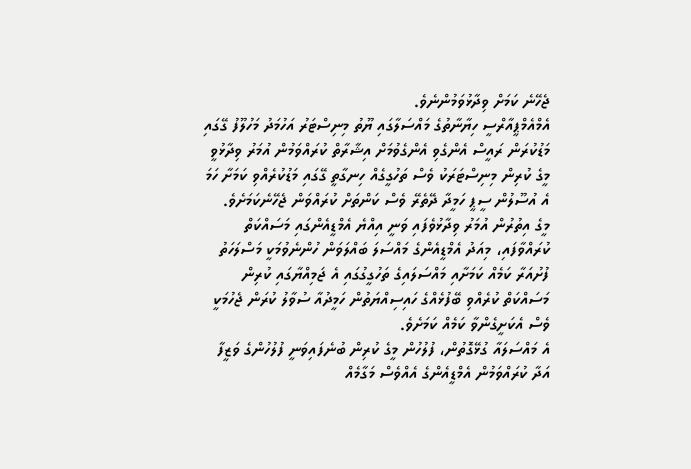ޖެހޭނެ ކަމަށް ވިދާޅުވަމުންނެވެ.
އެމްއެމްޕީއާރްސީ ހިޔާނާތުގެ މައްސަލާގައި ޔޫތު މިނިސްޓަރު އަހުމަދު މަހުލޫފު ގޭގައި މަޑުކުރަން ރައީސް އެންގެވި އެންގެވުމަށް އިޝާރާތް ކުރައްވަމުން އުމަރު ވިދާޅުވީ މީގެ ކުރިން މިނިސްޓަރަކު ވެސް ތަހުގީގެއް ހިނގާތީ ގޭގައި މަޑުކުރެއްވި ކަމަށާ ހަމަ އެ އުސޫލުން ސީޕީ ހަމީދާ ދޭތެރޭ ވެސް ކަންތަށް ކުރައްވަން ޖެހޭނެކަމަށެވެ.
މީގެ އިތުރުން އުމަރު ވިދާޅުވެފައި ވަނީ އިއްޔެ އެމްޑީއެންގައި މަސައްކަތް ކުރައްވާފައި، މިއަދު އެމްޑީއެންގެ މައްސަލަ ބައްލަވަން ހުންނެވުމަކީ މަސްލަހަތު ފުށުއަރާ ކަމެއް ކަމަށާއި މައްސަލައިގެ ތަހުގީގުގައި އެ ޖަމިއްޔާގައި ކުރިން މަސައްކަތް ކުރެއްވި ބޭފުޅެއްގެ ހައިސިއްޔަތުން ހަމީދުއާ ސުވާލު ކުރަން ޖެހުމަކީ ވެސް އެކަށީގެންވާ ކަމެއް ކަމަށެވެ.
އެ މައްސަލައާ ގުޅޭގޮތުން، ފުލުހުން މީގެ ކުރިން ބުނެފައިވަނީ ފުލުހުންގެ ވަޒީފާ އަދާ ކުރައްވަމުން އެމްޑީއެންގެ އެއްވެސް މަގާމެއް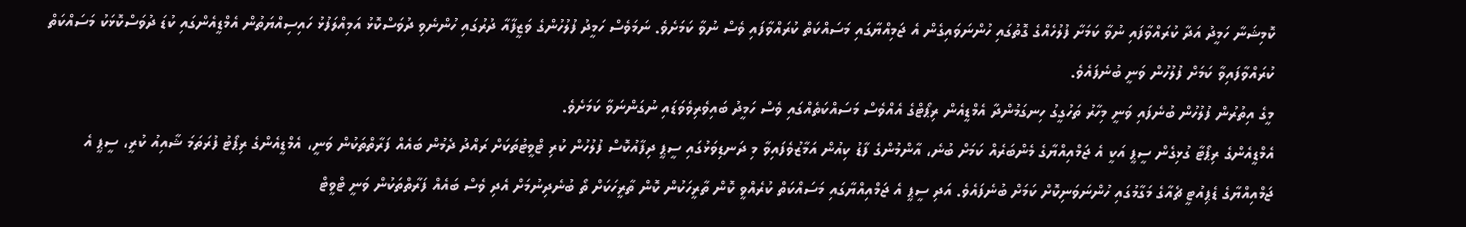ކޮމިޝަނާ ހަމީދު އަދާ ކުރައްވާފައި ނުވާ ކަމަށާ ފުލުހެއްގެ ގޮތުގައި ހުންނަވައިގެން އެ ޖަމިއްޔާގައި މަސައްކަތް ކުރައްވާފައި ވެސް ނުވާ ކަމަށެވެ. ނަމަވެސް ހަމީދު ފުލުހުންގެ ވަޒީފާއާ ދުރުގައި ހުންނެވި ދުވަސްކޮޅު އަމިއްލަފުޅު ހައިސިއްޔަތުން އެމްޑީއެންގައި ކުޑަ ދުވަސްކޮޅަކު މަސައްކަތް ކުރައްވާފައިވާ ކަމަށް ފުލުހުން ވަނީ ބުނެފައެވެ.
މީގެ އިތުރުން ފުލުހުން ބުނެފައި ވަނީ މިހާރު ތަހުގީގު ހިނގަމުންދާ އެމްޑީއެން ރިޕޯޓްގެ އެއްވެސް މަސައްކަތެއްގައި ވެސް ހަމީދު ބައިވެރިވެވަޑައި ނުގަންނަވާ ކަމަށެވެ.
އެމްޑީއެންގެ ރިޕޯޓާ ގުޅިގެން ސީޕީ އަކީ އެ ޖަމްއިއްޔާގެ މެންބަރެއް ކަމަށް ބުނެ، އާންމުންގެ ފާޑު ކިއުން އަމާޒުވެފައިވާ މި ދަނޑިވަޅުގައި ސީޕީ ދިފާއުކޮސް ފުލުހުން ކުރި ޓްވީޓުތަކަށް ރައްދު ދެމުން ބައެއް ފަރާތްތަކުން ވަނީ، އެމްޑީއެންގެ ރިޕޯޓު ފުރަތަމަ ޝާއިއު ކުރީ، ސީޕީ އެ ޖަމްއިއްޔާގެ ޑެޕިއުޓީ ޗެއާގެ މަގާމުގައި ހުންނަވަނިކޮށް ކަމަށް ބުނެފައެވެ. އަދި ސީޕީ އެ ޖަމްއިއްޔާގައި މަސައްކަތް ކުރެއްވީ ކޮން ތާރީހަކުން ކޮން ތާރީހަކަށް ތޯ ބުނެދިނުމަށް އެދި ވެސް ބައެއް ފަރާތްތަކުން ވަނީ ޓްވީޓް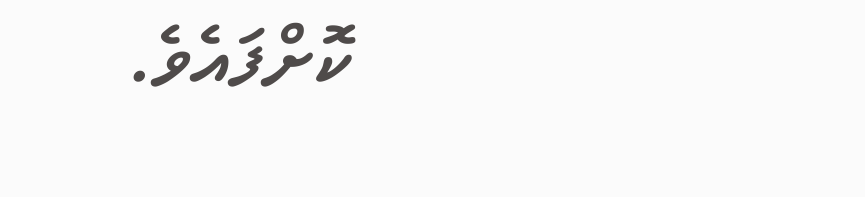ކޮށްފައެވެ.